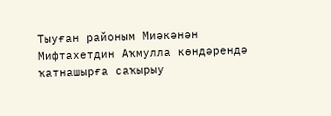Тыуған районым Миәкәнән Мифтахетдин Аҡмулла көндәрендә ҡатнашырға саҡырыу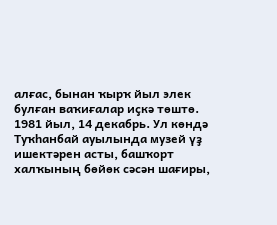алғас, бынан ҡырҡ йыл элек булған ваҡиғалар иҫкә төштө.
1981 йыл, 14 декабрь. Ул көндә Туҡһанбай ауылында музей үҙ ишектәрен асты, башҡорт халҡының бөйөк сәсән шағиры,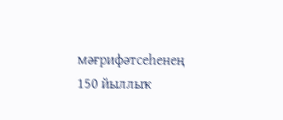мәғрифәтсеһенең 150 йыллыҡ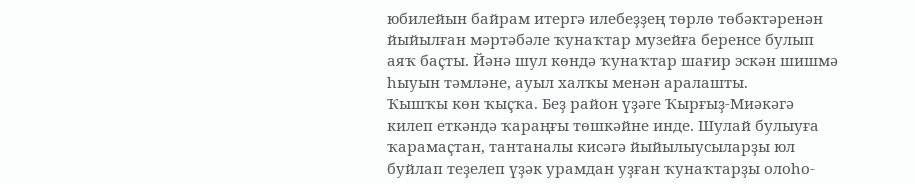юбилейын байрам итергә илебеҙҙең төрлө төбәктәренән йыйылған мәртәбәле ҡунаҡтар музейға беренсе булып аяҡ баҫты. Йәнә шул көндә ҡунаҡтар шағир эскән шишмә һыуын тәмләне, ауыл халҡы менән аралашты.
Ҡышҡы көн ҡыҫҡа. Беҙ район үҙәге Ҡырғыҙ-Миәкәгә килеп еткәндә ҡараңғы төшкәйне инде. Шулай булыуға ҡарамаҫтан, тантаналы кисәгә йыйылыусыларҙы юл буйлап теҙелеп үҙәк урамдан уҙған ҡунаҡтарҙы олоһо-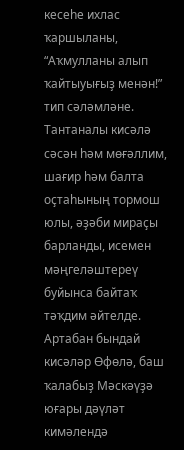кесеһе ихлас ҡаршыланы, “Аҡмулланы алып ҡайтыуығыҙ менән!” тип сәләмләне.
Тантаналы кисәлә сәсән һәм мөғәллим, шағир һәм балта оҫтаһының тормош юлы, әҙәби мираҫы барланды, исемен мәңгеләштереү буйынса байтаҡ тәҡдим әйтелде. Артабан бындай кисәләр Өфөлә, баш ҡалабыҙ Мәскәүҙә юғары дәүләт кимәлендә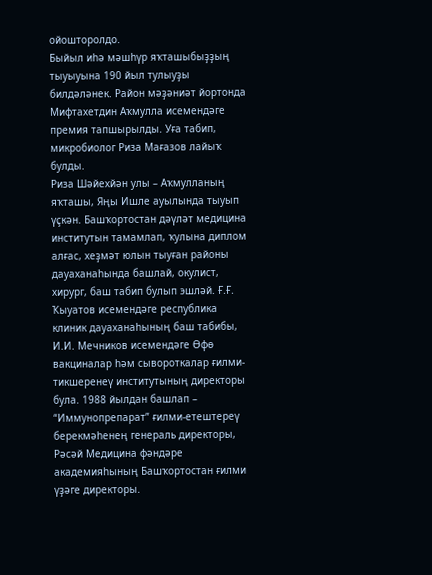ойошторолдо.
Быйыл иһә мәшһүр яҡташыбыҙҙың тыуыуына 190 йыл тулыуҙы билдәләнек. Район мәҙәниәт йортонда Мифтахетдин Аҡмулла исемендәге премия тапшырылды. Уға табип, микробиолог Риза Мағазов лайыҡ булды.
Риза Шәйехйән улы – Аҡмулланың яҡташы, Яңы Ишле ауылында тыуып үҫкән. Башҡортостан дәүләт медицина институтын тамамлап, ҡулына диплом алғас, хеҙмәт юлын тыуған районы дауаханаһында башлай, окулист, хирург, баш табип булып эшләй. Ғ.Ғ. Ҡыуатов исемендәге республика клиник дауаханаһының баш табибы, И.И. Мечников исемендәге Өфө вакциналар һәм сывороткалар ғилми-тикшеренеү институтының директоры була. 1988 йылдан башлап – “Иммунопрепарат” ғилми-етештереү берекмәһенең генераль директоры, Рәсәй Медицина фәндәре академияһының Башҡортостан ғилми үҙәге директоры.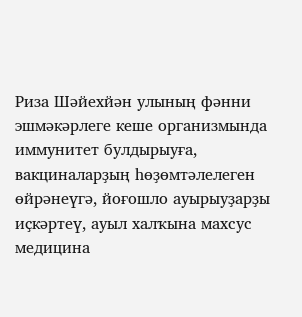Риза Шәйехйән улының фәнни эшмәкәрлеге кеше организмында иммунитет булдырыуға, вакциналарҙың һөҙөмтәлелеген өйрәнеүгә, йоғошло ауырыуҙарҙы иҫкәртеү, ауыл халҡына махсус медицина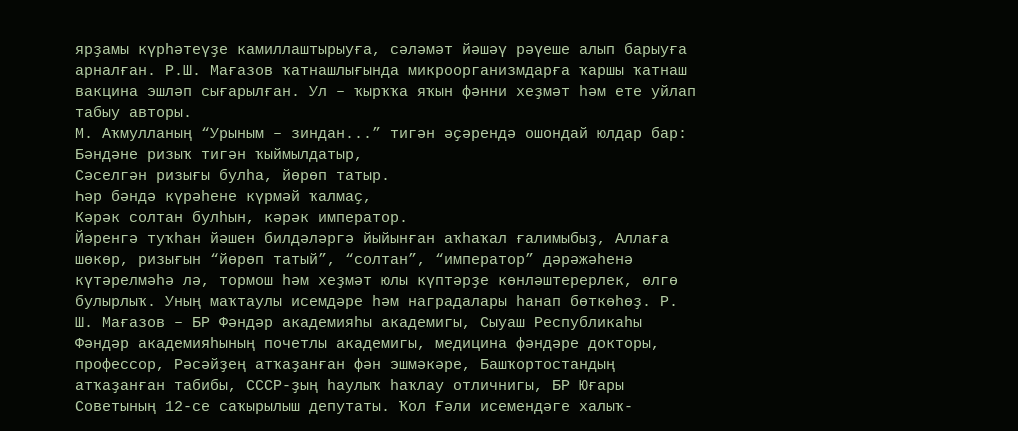ярҙамы күрһәтеүҙе камиллаштырыуға, сәләмәт йәшәү рәүеше алып барыуға арналған. Р.Ш. Мағазов ҡатнашлығында микроорганизмдарға ҡаршы ҡатнаш вакцина эшләп сығарылған. Ул – ҡырҡҡа яҡын фәнни хеҙмәт һәм ете уйлап табыу авторы.
М. Аҡмулланың “Урыным – зиндан...” тигән әҫәрендә ошондай юлдар бар:
Бәндәне ризыҡ тигән ҡыймылдатыр,
Сәселгән ризығы булһа, йөрөп татыр.
Һәр бәндә күрәһене күрмәй ҡалмаҫ,
Кәрәк солтан булһын, кәрәк император.
Йәренгә туҡһан йәшен билдәләргә йыйынған аҡһаҡал ғалимыбыҙ, Аллаға шөкөр, ризығын “йөрөп татый”, “солтан”, “император” дәрәжәһенә күтәрелмәһә лә, тормош һәм хеҙмәт юлы күптәрҙе көнләштерерлек, өлгө булырлыҡ. Уның маҡтаулы исемдәре һәм наградалары һанап бөткөһөҙ. Р. Ш. Мағазов – БР Фәндәр академияһы академигы, Сыуаш Республикаһы Фәндәр академияһының почетлы академигы, медицина фәндәре докторы, профессор, Рәсәйҙең атҡаҙанған фән эшмәкәре, Башҡортостандың атҡаҙанған табибы, СССР-ҙың һаулыҡ һаҡлау отличнигы, БР Юғары Советының 12-се саҡырылыш депутаты. Ҡол Ғәли исемендәге халыҡ-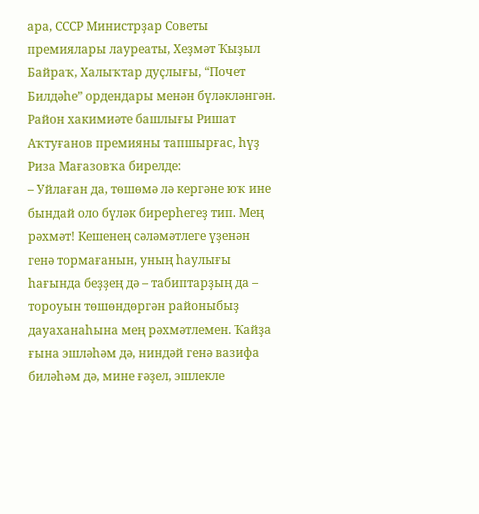ара, СССР Министрҙар Советы премиялары лауреаты, Хеҙмәт Ҡыҙыл Байраҡ, Халыҡтар дуҫлығы, “Почет Билдәһе” ордендары менән бүләкләнгән.
Район хакимиәте башлығы Ришат Аҡтуғанов премияны тапшырғас, һүҙ Риза Мағазовҡа бирелде:
– Уйлаған да, төшөмә лә кергәне юҡ ине бындай оло бүләк бирерһегеҙ тип. Мең рәхмәт! Кешенең сәләмәтлеге үҙенән генә тормағанын, уның һаулығы һағында беҙҙең дә – табиптарҙың да – тороуын төшөндөргән районыбыҙ дауаханаһына мең рәхмәтлемен. Ҡайҙа ғына эшләһәм дә, ниндәй генә вазифа биләһәм дә, мине ғәҙел, эшлекле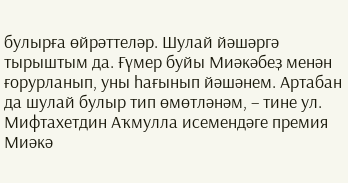булырға өйрәттеләр. Шулай йәшәргә тырыштым да. Ғүмер буйы Миәкәбеҙ менән ғорурланып, уны һағынып йәшәнем. Артабан да шулай булыр тип өмөтләнәм, – тине ул.
Мифтахетдин Аҡмулла исемендәге премия Миәкә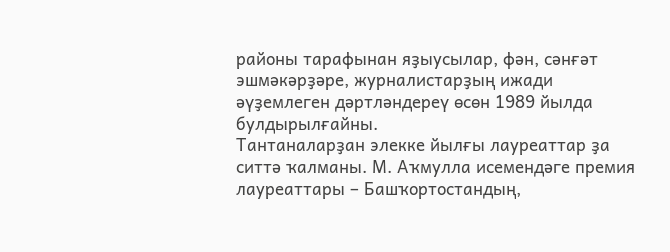районы тарафынан яҙыусылар, фән, сәнғәт эшмәкәрҙәре, журналистарҙың ижади әүҙемлеген дәртләндереү өсөн 1989 йылда булдырылғайны.
Тантаналарҙан элекке йылғы лауреаттар ҙа ситтә ҡалманы. М. Аҡмулла исемендәге премия лауреаттары – Башҡортостандың,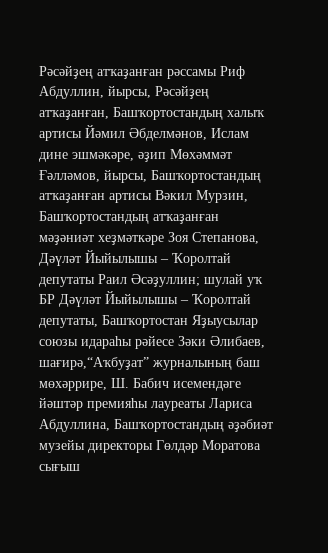Рәсәйҙең атҡаҙанған рәссамы Риф Абдуллин, йырсы, Рәсәйҙең атҡаҙанған, Башҡортостандың халыҡ артисы Йәмил Әбделмәнов, Ислам дине эшмәкәре, әҙип Мөхәммәт Ғәлләмов, йырсы, Башҡортостандың атҡаҙанған артисы Вәкил Мурзин, Башҡортостандың атҡаҙанған мәҙәниәт хеҙмәткәре Зоя Степанова, Дәүләт Йыйылышы – Ҡоролтай депутаты Раил Әсәҙуллин; шулай уҡ БР Дәүләт Йыйылышы – Ҡоролтай депутаты, Башҡортостан Яҙыусылар союзы идараһы рәйесе Зәки Әлибаев, шағирә,“Аҡбуҙат” журналының баш мөхәррире, Ш. Бабич исемендәге йәштәр премияһы лауреаты Лариса Абдуллина, Башҡортостандың әҙәбиәт музейы директоры Гөлдәр Моратова сығыш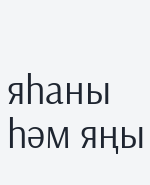яһаны һәм яңы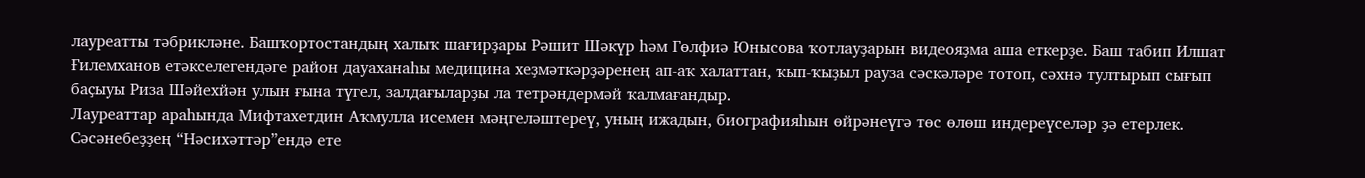лауреатты тәбрикләне. Башҡортостандың халыҡ шағирҙары Рәшит Шәкүр һәм Гөлфиә Юнысова ҡотлауҙарын видеояҙма аша еткерҙе. Баш табип Илшат Ғилемханов етәкселегендәге район дауаханаһы медицина хеҙмәткәрҙәренең ап-аҡ халаттан, ҡып-ҡыҙыл рауза сәскәләре тотоп, сәхнә тултырып сығып баҫыуы Риза Шәйехйән улын ғына түгел, залдағыларҙы ла тетрәндермәй ҡалмағандыр.
Лауреаттар араһында Мифтахетдин Аҡмулла исемен мәңгеләштереү, уның ижадын, биографияһын өйрәнеүгә төс өлөш индереүселәр ҙә етерлек.
Сәсәнебеҙҙең “Нәсихәттәр”ендә ете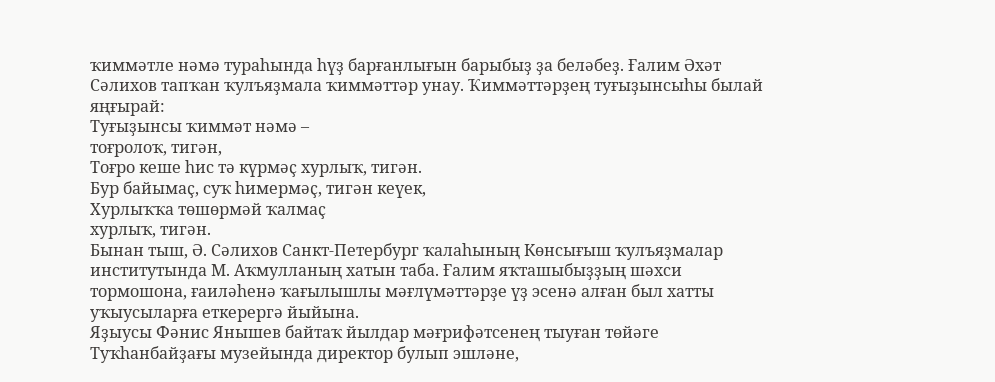ҡиммәтле нәмә тураһында һүҙ барғанлығын барыбыҙ ҙа беләбеҙ. Ғалим Әхәт Сәлихов тапҡан ҡулъяҙмала ҡиммәттәр унау. Ҡиммәттәрҙең туғыҙынсыһы былай яңғырай:
Туғыҙынсы ҡиммәт нәмә –
тоғролоҡ, тигән,
Тоғро кеше һис тә күрмәҫ хурлыҡ, тигән.
Бур байымаҫ, суҡ һимермәҫ, тигән кеүек,
Хурлыҡҡа төшөрмәй ҡалмаҫ
хурлыҡ, тигән.
Бынан тыш, Ә. Сәлихов Санкт-Петербург ҡалаһының Көнсығыш ҡулъяҙмалар институтында М. Аҡмулланың хатын таба. Ғалим яҡташыбыҙҙың шәхси тормошона, ғаиләһенә ҡағылышлы мәғлүмәттәрҙе үҙ эсенә алған был хатты уҡыусыларға еткерергә йыйына.
Яҙыусы Фәнис Янышев байтаҡ йылдар мәғрифәтсенең тыуған төйәге Туҡһанбайҙағы музейында директор булып эшләне,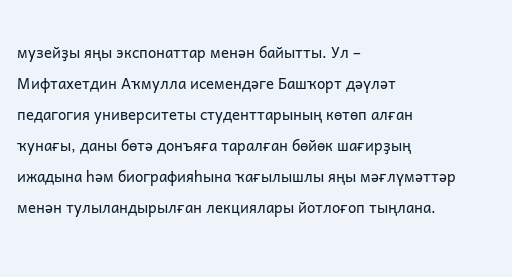музейҙы яңы экспонаттар менән байытты. Ул – Мифтахетдин Аҡмулла исемендәге Башҡорт дәүләт педагогия университеты студенттарының көтөп алған ҡунағы, даны бөтә донъяға таралған бөйөк шағирҙың ижадына һәм биографияһына ҡағылышлы яңы мәғлүмәттәр менән тулыландырылған лекциялары йотлоғоп тыңлана.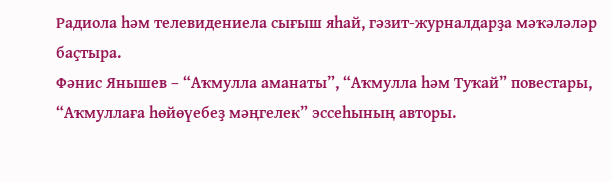Радиола һәм телевидениела сығыш яһай, гәзит-журналдарҙа мәҡәләләр баҫтыра.
Фәнис Янышев – “Аҡмулла аманаты”, “Аҡмулла һәм Туҡай” повестары, “Аҡмуллаға һөйөүебеҙ мәңгелек” эссеһының авторы.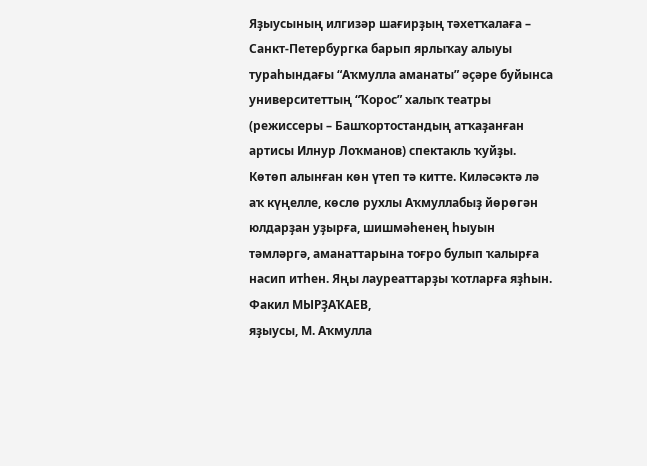Яҙыусының илгизәр шағирҙың тәхетҡалаға – Санкт-Петербургка барып ярлыҡау алыуы тураһындағы “Аҡмулла аманаты” әҫәре буйынса университеттың “Ҡорос” халыҡ театры (режиссеры – Башҡортостандың атҡаҙанған артисы Илнур Лоҡманов) спектакль ҡуйҙы.
Көтөп алынған көн үтеп тә китте. Киләсәктә лә аҡ күңелле, көслө рухлы Аҡмуллабыҙ йөрөгән юлдарҙан уҙырға, шишмәһенең һыуын тәмләргә, аманаттарына тоғро булып ҡалырға насип итһен. Яңы лауреаттарҙы ҡотларға яҙһын.
Факил МЫРҘАҠАЕВ,
яҙыусы, М. Аҡмулла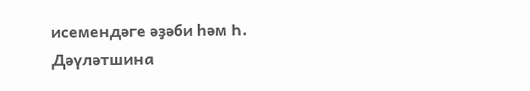исемендәге әҙәби һәм Һ. Дәүләтшина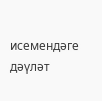исемендәге дәүләт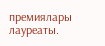премиялары лауреаты.